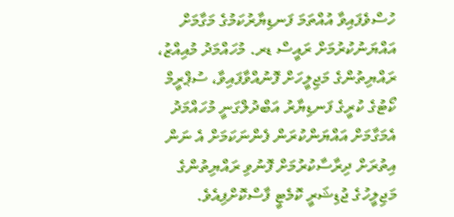ހުސްވެފައިވާ އުއްތަމަ ފަނޑިޔާރުކަމުގެ މަގާމަށް އައްޔަނުކުރުމަށް ރައީސް ޑރ. މުހައްމަދު މުއިއްޒު، ރައްޔިތުންގެ މަޖިލީހަށް ފޮނުއްވާފައިވާ، ސުޕްރީމް ކޯޓުގެ ކުރީގެ ފަނޑިޔާރު އަބްދުލްގަނީ މުހައްމަދު އެމަގާމަށް އައްޔަންކުރަން ފެންނަކަމަށް އެ ނަން އިތުރަށް ދިރާސާކުރުމަށް ފޮނުވި ރައްޔިތުންގެ މަޖިލީހުގެ ޖުޑިޝަރީ ކޮމެޓީ ފާސްކޮށްފިއެވެ.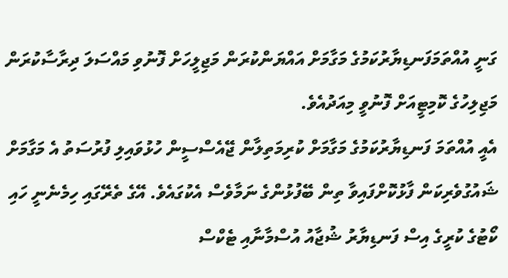ގަނީ އުއްތަމަފަނޑިޔާރުކަމުގެ މަގާމަށް އައްޔަންކުރަން މަޖިލީހަށް ފޮނުވި މައްސަލަ ދިރާސާކުރަން މަޖިލިހުގެ ކޮމިޓީއަށް ފޮނުވީ މިއަދުއެވެ.
އެއީ އުއްތަމަ ފަނޑިޔާރުކަމުގެ މަގާމަށް ކުރިމަތިލާން ޖޭއެސްސީން ހުޅުވައިލި ފުރުސަތު އެ މަގާމަށް ޝައުގުވެރިކަން ފާޅުކޮށްފައިވާ ތިން ބޭފުޅުންގެ ނަމާވެސް އެކުގައެވެ. އޭގެ ތެރޭގައި ހިމެނެނީ ހައި ކޯޓުގެ ކުރީގެ އިސް ފަނޑިޔާރު ޝުޖާއު އުސްމާނާއި ޓެކްސް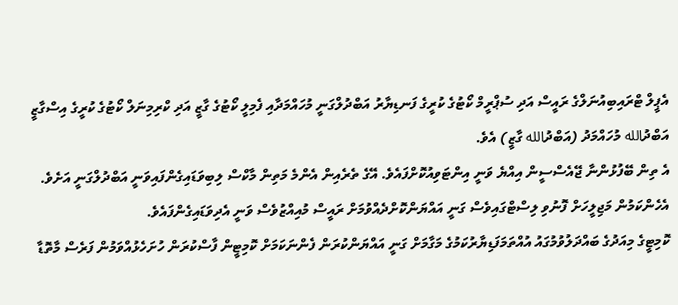އެޕީލް ޓްރައިބިއުނަލްގެ ރައީސް އަދި ސުޕްރީމް ކޯޓުގެ ކުރީގެ ފަނޑިޔާރު އަބްދުލްގަނީ މުހައްމަދާއި ފެމިލީ ކޯޓުގެ ގާޒީ އަދި ކްރިމިނަލް ކޯޓުގެ ކުރީގެ އިސްގާޒީ އަބްދުالله މުހައްމަދު (އަބްދުالله ގާޒީ) އެވެ.
އެ ތިން ބޭފުޅުންނާ ޖޭއެސްސީން އިއްޔެ ވަނީ އިންޓަވިއުކޮށްފައެވެ. އޭގެ ތެރެއިން އެންމެ މަތިން މާކްސް ލިބިވަޑައިގެންފައިވަނީ އަބްދުލްގަނީ އަށެވެ.
އެހެންކަމުން މަޖިލީހަށް ފޮނުވި ލިސްޓްގައިވެސް ގަނީ އައްޔަންކޮށްދެއްވުމަށް ރައީސް މުއިއްޒުވެސް ވަނީ އެދިވަޑައިގެންފައެވެ.
ކޮމިޓީގެ މިއަދުގެ ބައްދަލުވުމުގައު އުއްތަމަފަޑިޔާރުކަމުގެ މަގާމަށް ގަނީ އައްޔަންކުރަން ފެންނަކަމަށް ކޮމިޓީން ފާސްކުރަން ހުށަހެޅުއްވަމުން ފަރެސް މާތޮޑާ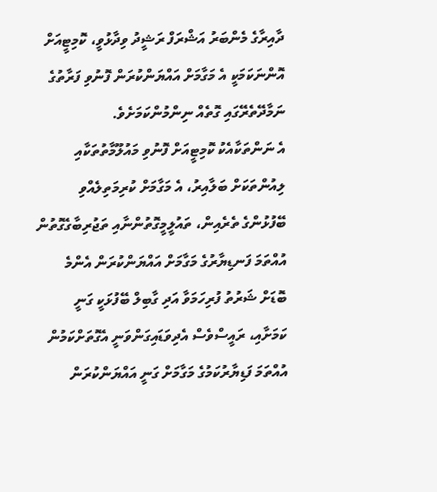ދާއިރާގެ މެންބަރު އަޝްރަފް ރަޝީދު ވިދާޅުވީ، ކޮމިޓީއަށް އޮންނަކަމަކީ އެ މަގާމަށް އައްޔަންކުރަން ފޮނުވި ފަރާތުގެ ނަމާދޭތެރޭގައި ގޮތެއް ނިންމުންކަމަށެވެ.
އެ ނަންތަކާއެކު ކޮމިޓީއަށް ފޮނުވި މައުލޫމާތުތަކާއި ލިއުންތަކަށް ބަލާއިރު، އެ މަގާމަށް ކުރިމަތިލެއްވި ބޭފުޅުންގެ ތެރެއިން، ތައުލީމީގޮތުންނާއި ތަޖުރިބާގެގޮތުން އުއްތަމަ ފަނޑިޔާރުގެ މަގާމަށް އައްޔަންކުރަން އެންމެ ބޮޑަށް ޝަރުތު ފުރިހަމަވާ އަދި ގާބިލް ބޭފުޅަކީ ގަނީ ކަމަށާއި، ރައީސްވެސް އެދިވަޑައިގަންވަނީ އެގޮތަށްކަމުން އުއްތަމަ ފަޑިޔާރުކަމުގެ މަގާމަށް ގަނީ އައްޔަންކުރަން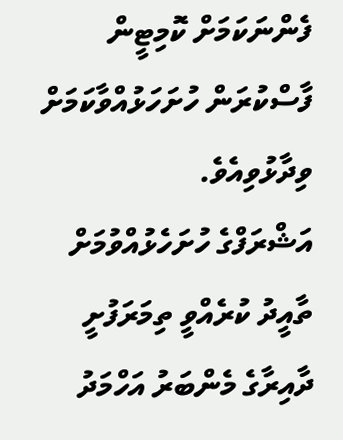ފެންނަކަމަށް ކޮމިޓީން ފާސްކުރަން ހުށަހަޅުއްވާކަމަށް ވިދާޅުވިއެވެ.
އަޝްރަފްގެ ހުށަހެޅުއްވުމަށް ތާއީދު ކުރެއްވީ ތިމަރަފުށީ ދާއިރާގެ މެންބަރު އަހްމަދު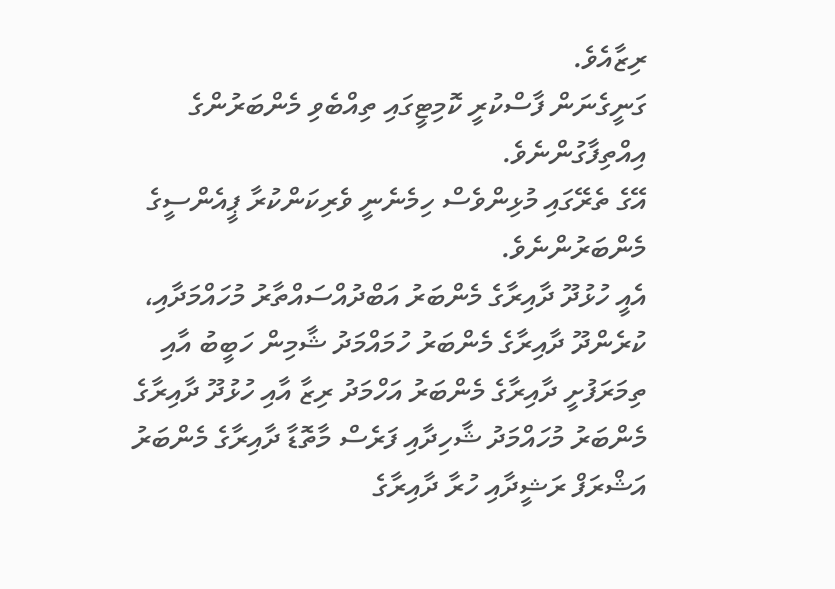ރިޒާއެވެ.
ގަނީގެނަން ފާސްކުރީ ކޮމިޓީގައި ތިއްބެވި މެންބަރުންގެ އިއްތިފާގުންނެވެ.
އޭގެ ތެރޭގައި މުޅިންވެސް ހިމެނެނީ ވެރިކަންކުރާ ޕީއެންސީގެ މެންބަރުންނެވެ.
އެއީ ހުޅުދޫ ދާއިރާގެ މެންބަރު އަބްދުއްސައްތާރު މުހައްމަދާއި، ކުރެންދޫ ދާއިރާގެ މެންބަރު ހުމައްމަދު ޝާމިން ހަބީބު އާއި ތިމަރަފުށީ ދާއިރާގެ މެންބަރު އަހްމަދު ރިޒާ އާއި ހުޅުދޫ ދާއިރާގެ މެންބަރު މުހައްމަދު ޝާހިދާއި ފަރެސް މާތޮޑާ ދާއިރާގެ މެންބަރު އަޝްރަފް ރަޝީދާއި ހުރާ ދާއިރާގެ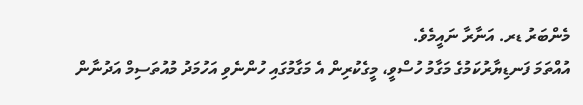މެންބަރު ޑރ. އަނާރާ ނައީމެވެ.
އުއްތަމަ ފަނޑިޔާރުކަމުގެ މަގާމު ހުސްވީ، މީގެކުރިން އެ މަގާމުގައި ހުންނެވި އަހުމަދު މުއުތަސިމް އަދުނާން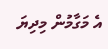އެ މަގާމުން މިދިޔަ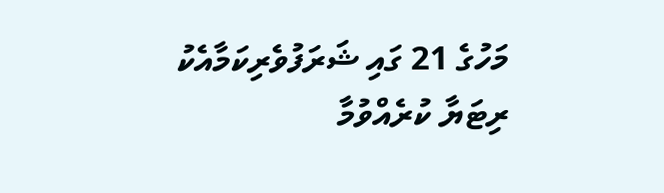މަހުގެ 21 ގައި ޝަރަފުވެރިކަމާއެކު ރިޓަޔާ ކުރެއްވުމާ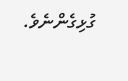ގުޅިގެންނެވެ.